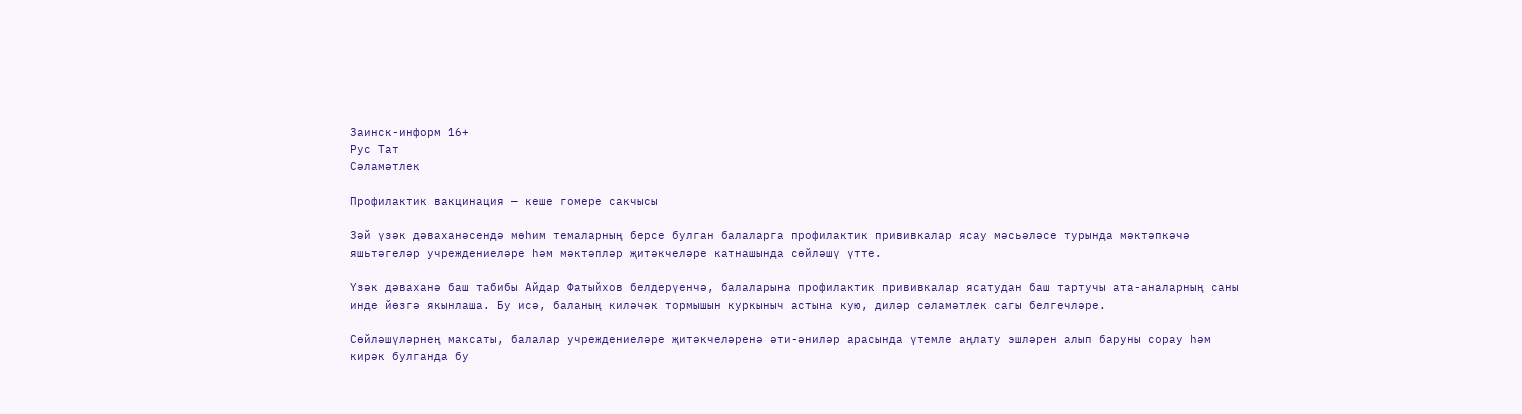Заинск-информ 16+
Рус Тат
Сәламәтлек

Профилактик вакцинация — кеше гомере сакчысы

Зәй үзәк дәваханәсендә мөһим темаларның берсе булган балаларга профилактик прививкалар ясау мәсьәләсе турында мәктәпкәчә яшьтәгеләр учреждениеләре һәм мәктәпләр җитәкчеләре катнашында сөйләшү үтте.

Үзәк дәваханә баш табибы Айдар Фатыйхов белдерүенчә, балаларына профилактик прививкалар ясатудан баш тартучы ата-аналарның саны инде йөзгә якынлаша. Бу исә, баланың киләчәк тормышын куркыныч астына кую, диләр сәламәтлек сагы белгечләре.

Сөйләшүләрнең максаты, балалар учреждениеләре җитәкчеләренә әти-әниләр арасында үтемле аңлату эшләрен алып баруны сорау һәм кирәк булганда бу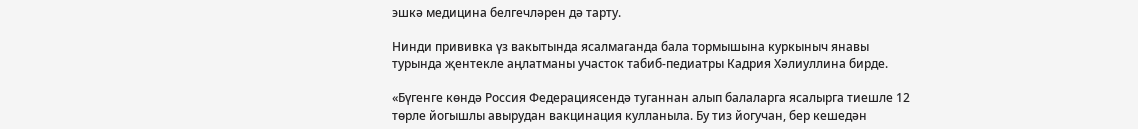эшкә медицина белгечләрен дә тарту.

Нинди прививка үз вакытында ясалмаганда бала тормышына куркыныч янавы турында җентекле аңлатманы участок табиб-педиатры Кадрия Хәлиуллина бирде.

«Бүгенге көндә Россия Федерациясендә туганнан алып балаларга ясалырга тиешле 12 төрле йогышлы авырудан вакцинация кулланыла. Бу тиз йогучан, бер кешедән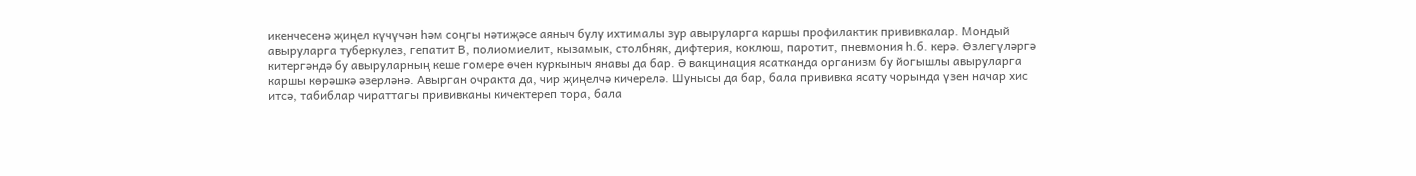икенчесенә җиңел күчүчән һәм соңгы нәтиҗәсе аяныч булу ихтималы зур авыруларга каршы профилактик прививкалар. Мондый авыруларга туберкулез, гепатит В, полиомиелит, кызамык, столбняк, дифтерия, коклюш, паротит, пневмония һ.б. керә. Өзлегүләргә китергәндә бу авыруларның кеше гомере өчен куркыныч янавы да бар. Ә вакцинация ясатканда организм бу йогышлы авыруларга каршы көрәшкә әзерләнә. Авырган очракта да, чир җиңелчә кичерелә. Шунысы да бар, бала прививка ясату чорында үзен начар хис итсә, табиблар чираттагы прививканы кичектереп тора, бала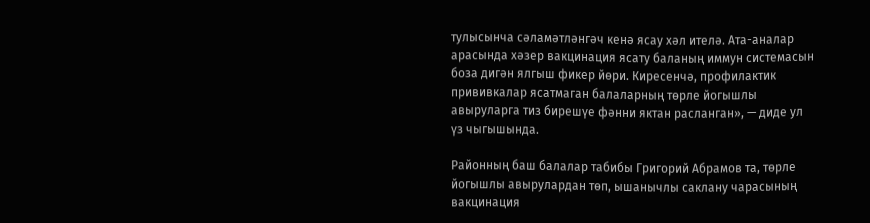тулысынча сәламәтләнгәч кенә ясау хәл ителә. Ата-аналар арасында хәзер вакцинация ясату баланың иммун системасын боза дигән ялгыш фикер йөри. Киресенчә, профилактик прививкалар ясатмаган балаларның төрле йогышлы авыруларга тиз бирешүе фәнни яктан расланган», — диде ул үз чыгышында.

Районның баш балалар табибы Григорий Абрамов та, төрле йогышлы авырулардан төп, ышанычлы саклану чарасының вакцинация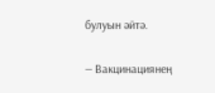булуын әйтә.

— Вакцинациянең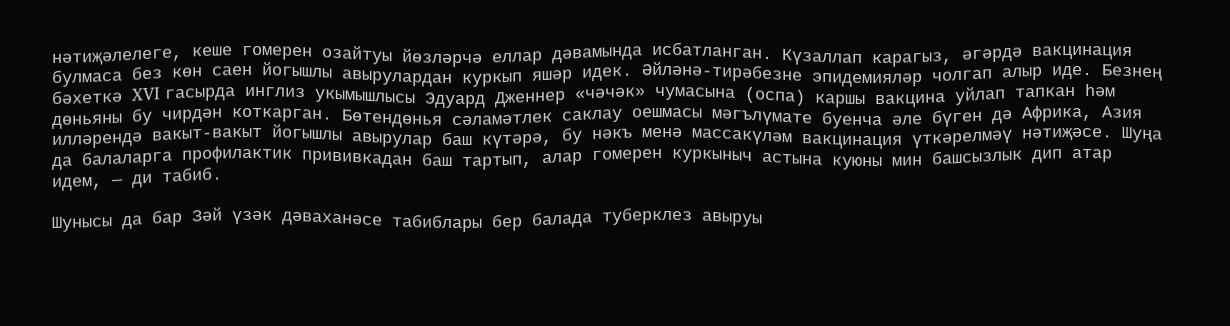нәтиҗәлелеге, кеше гомерен озайтуы йөзләрчә еллар дәвамында исбатланган. Күзаллап карагыз, әгәрдә вакцинация булмаса без көн саен йогышлы авырулардан куркып яшәр идек. Әйләнә-тирәбезне эпидемияләр чолгап алыр иде. Безнең бәхеткә XVI гасырда инглиз укымышлысы Эдуард Дженнер «чәчәк» чумасына (оспа) каршы вакцина уйлап тапкан һәм дөньяны бу чирдән коткарган. Бөтендөнья сәламәтлек саклау оешмасы мәгълүмате буенча әле бүген дә Африка, Азия илләрендә вакыт-вакыт йогышлы авырулар баш күтәрә, бу нәкъ менә массакүләм вакцинация үткәрелмәү нәтиҗәсе. Шуңа да балаларга профилактик прививкадан баш тартып, алар гомерен куркыныч астына куюны мин башсызлык дип атар идем, — ди табиб.

Шунысы да бар Зәй үзәк дәваханәсе табиблары бер балада туберклез авыруы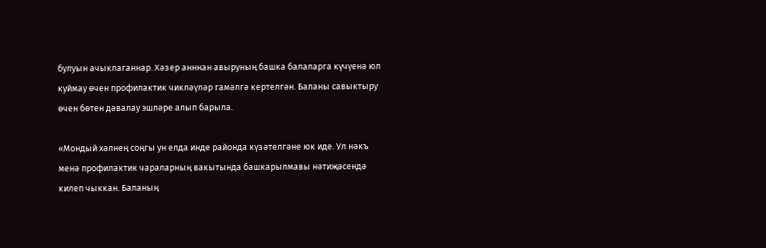булуын ачыклаганнар. Хәзер анннан авыруның башка балаларга күчүенә юл куймау өчен профилактик чикләүләр гамәлгә кертелгән. Баланы савыктыру өчен бөтен дәвалау эшләре алып барыла.

«Мондый хәлнең соңгы ун елда инде районда күзәтелгәне юк иде. Ул нәкъ менә профилактик чараларның вакытында башкарылмавы нәтиҗәсендә килеп чыккан. Баланың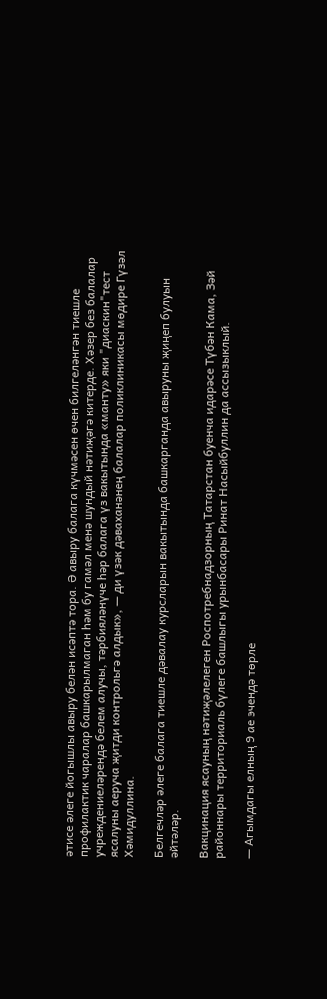әтисе әлеге йогышлы авыру белән исәптә тора. Ә авыру балага күчмәсен өчен билгеләнгән тиешле профилактик чаралар башкарылмаган һәм бу гамәл менә шундый нәтиҗәгә китерде. Хәзер без балалар учреждениеләрендә белем алучы, тәрбияләнүче һәр балага үз вакытында «манту» яки "диаскин"тест ясалуны аеруча җитди контрольгә алдык», — ди үзәк дәваханәнең балалар поликлиникасы мөдире Гүзәл Хәмидуллина.

Белгечләр әлеге балага тиешле дәвалау курсларын вакытында башкарганда авыруны җиңеп булуын әйтәләр.

Вакцинация ясауның нәтиҗәлелеген Роспотребнадзорның Татарстан буенча идарәсе Түбән Кама, Зәй районнары территориаль бүлеге башлыгы урынбасары Ринат Насыйбуллин да ассызыклый.

— Агымдагы елның 9 ае эчендә төрле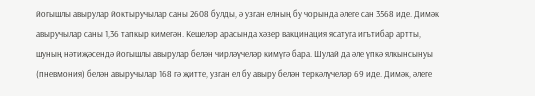йогышлы авырулар йоктыручылар саны 2608 булды, ә узган елның бу чорында әлеге сан 3568 иде. Димәк авыручылар саны 1,36 тапкыр кимегән. Кешеләр арасында хәзер вакцинация ясатуга игътибар артты, шуның нәтиҗәсендә йогышлы авырулар белән чирләүчеләр кимүгә бара. Шулай да әле үпкә ялкынсынуы (пневмония) белән авыручылар 168 гә җитте, узган ел бу авыру белән теркәлүчеләр 69 иде. Димәк, әлеге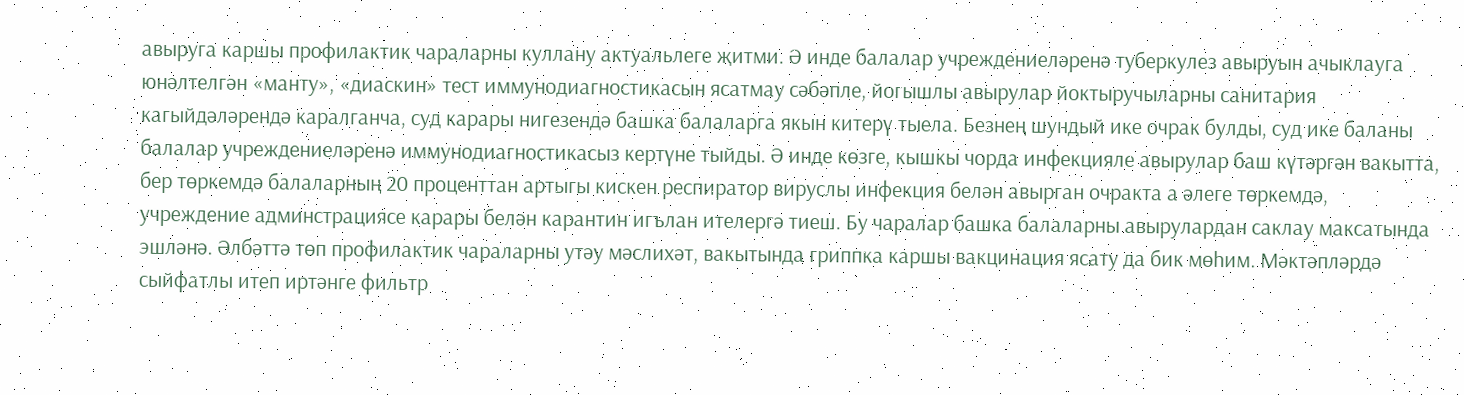авыруга каршы профилактик чараларны куллану актуальлеге җитми. Ә инде балалар учреждениеләренә туберкулез авыруын ачыклауга юнәлтелгән «манту», «диаскин» тест иммунодиагностикасын ясатмау сәбәпле, йогышлы авырулар йоктыручыларны санитария кагыйдәләрендә каралганча, суд карары нигезендә башка балаларга якын китерү тыела. Безнең шундый ике очрак булды, суд ике баланы балалар учреждениеләренә иммунодиагностикасыз кертүне тыйды. Ә инде көзге, кышкы чорда инфекцияле авырулар баш күтәргән вакытта, бер төркемдә балаларның 20 проценттан артыгы кискен респиратор вируслы инфекция белән авырган очракта а әлеге төркемдә, учреждение админстрациясе карары белән карантин игълан ителергә тиеш. Бу чаралар башка балаларны авырулардан саклау максатында эшләнә. Әлбәттә төп профилактик чараларны утәу мәслихәт, вакытында гриппка каршы вакцинация ясату да бик мөһим. Мәктәпләрдә сыйфатлы итеп иртәнге фильтр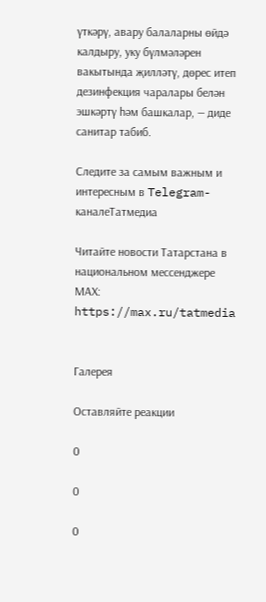үткәрү, авару балаларны өйдә калдыру, уку бүлмәләрен вакытында җилләтү, дөрес итеп дезинфекция чаралары белән эшкәртү һәм башкалар, — диде санитар табиб.

Следите за самым важным и интересным в Telegram-каналеТатмедиа

Читайте новости Татарстана в национальном мессенджере MАХ: https://max.ru/tatmedia


Галерея

Оставляйте реакции

0

0

0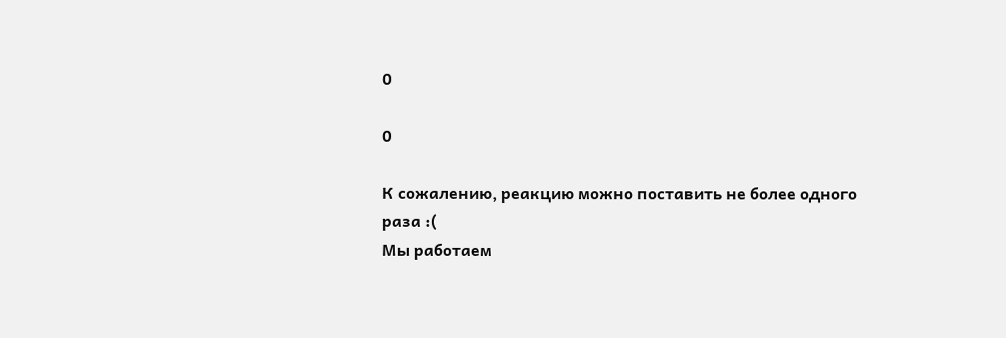0

0

К сожалению, реакцию можно поставить не более одного раза :(
Мы работаем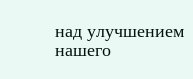над улучшением нашего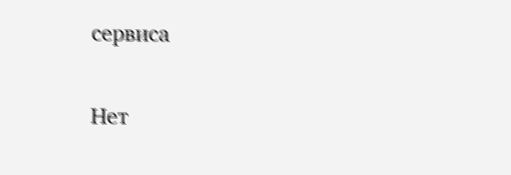сервиса

Нет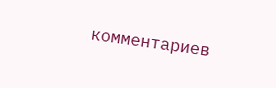комментариев